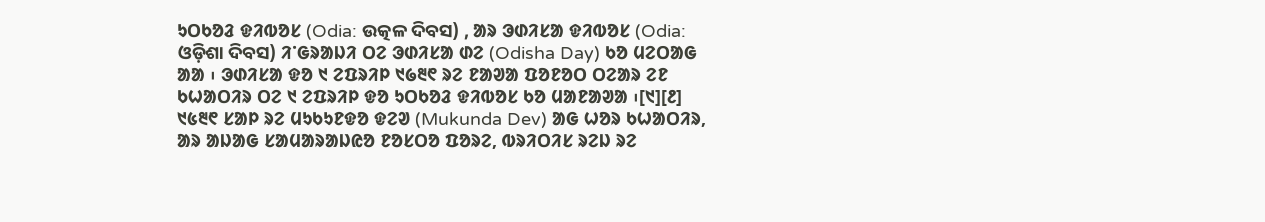ᱩᱛᱠᱚᱲ ᱫᱤᱵᱚᱥ (Odia: ଉତ୍କଳ ଦିବସ) , ᱟᱨ ᱳᱰᱤᱥᱟ ᱫᱤᱵᱚᱥ (Odia: ଓଡ଼ିଶା ଦିବସ) ᱤᱸᱜᱨᱟᱡᱤ ᱛᱮ ᱳᱰᱤᱥᱟ ᱰᱮ (Odisha Day) ᱠᱚ ᱢᱮᱛᱟᱜ ᱟᱟ ᱾ ᱳᱰᱤᱥᱟ ᱫᱚ ᱑ ᱮᱯᱨᱤᱞ ᱑᱙᱓᱖ ᱨᱮ ᱱᱟᱣᱟ ᱯᱚᱱᱚᱛ ᱛᱮᱟᱨ ᱮᱱ ᱠᱦᱟᱛᱤᱨ ᱛᱮ ᱑ ᱮᱯᱨᱤᱞ ᱫᱚ ᱩᱛᱠᱚᱲ ᱫᱤᱵᱚᱥ ᱠᱚ ᱢᱟᱱᱟᱣᱟ ᱾[᱑][᱒] ᱑᱕᱓᱖ ᱥᱟᱞ ᱨᱮ ᱢᱩᱠᱩᱱᱫᱚ ᱫᱮᱣ (Mukunda Dev) ᱟᱜ ᱦᱚᱨ ᱠᱦᱟᱛᱤᱨ, ᱟᱨ ᱟᱡᱟᱜ ᱥᱟᱢᱟᱨᱟᱡᱭᱚ ᱱᱚᱥᱛᱚ ᱯᱚᱨᱮ, ᱵᱨᱤᱛᱤᱥ ᱨᱮᱡ ᱨᱮ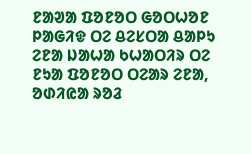ᱱᱟᱣᱟ ᱯᱚᱱᱚᱛ ᱜᱚᱛᱦᱚᱱ ᱞᱟᱜᱤᱫ ᱛᱮ ᱪᱮᱥᱛᱟ ᱪᱟᱞᱩ ᱮᱱᱟ ᱡᱟᱦᱟ ᱠᱦᱟᱛᱤᱨ ᱛᱮ ᱱᱩᱟ ᱯᱚᱱᱚᱛ ᱛᱮᱟᱨ ᱮᱱᱟ, ᱚᱰᱤᱭᱟ ᱨᱚᱲ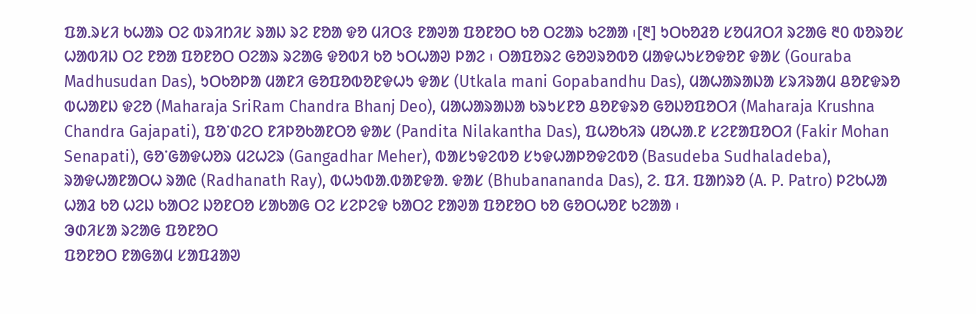ᱯᱟ.ᱨᱥᱤ ᱠᱦᱟᱨ ᱛᱮ ᱵᱨᱤᱴᱤᱥ ᱨᱟᱡ ᱨᱮ ᱱᱚᱟ ᱫᱚ ᱢᱤᱛᱝ ᱱᱟᱣᱟ ᱯᱚᱱᱚᱛ ᱠᱚ ᱛᱮᱟᱨ ᱠᱮᱟᱟ ᱾[᱓] ᱩᱛᱠᱚᱲᱚ ᱥᱚᱢᱤᱛᱤ ᱨᱮᱟᱜ ᱓᱐ ᱵᱚᱨᱚᱥ ᱦᱟᱵᱤᱡ ᱛᱮ ᱱᱚᱟ ᱯᱚᱱᱚᱛ ᱛᱮᱟᱨ ᱨᱮᱟᱜ ᱫᱚᱵᱤ ᱠᱚ ᱩᱛᱦᱟᱣ ᱞᱟᱮ ᱾ ᱛᱟᱯᱚᱨᱮ ᱜᱚᱣᱨᱚᱵᱚ ᱢᱟᱫᱦᱩᱥᱚᱫᱚᱱ ᱫᱟᱥ (Gouraba Madhusudan Das), ᱩᱛᱠᱚᱞᱟ ᱢᱟᱱᱤ ᱜᱚᱯᱚᱵᱚᱱᱫᱦᱩ ᱫᱟᱥ (Utkala mani Gopabandhu Das), ᱢᱟᱦᱟᱨᱟᱡᱟ ᱥᱨᱤᱨᱟᱢ ᱪᱚᱱᱫᱨᱚ ᱵᱦᱟᱱᱡ ᱫᱮᱚ (Maharaja SriRam Chandra Bhanj Deo), ᱢᱟᱦᱟᱨᱟᱡᱟ ᱠᱨᱩᱥᱱᱚ ᱪᱚᱱᱫᱨᱚ ᱜᱚᱡᱚᱯᱚᱛᱤ (Maharaja Krushna Chandra Gajapati), ᱯᱚᱸᱰᱮᱛ ᱱᱤᱞᱚᱠᱟᱱᱛᱚ ᱫᱟᱥ (Pandita Nilakantha Das), ᱯᱦᱚᱠᱤᱨ ᱢᱚᱦᱟ.ᱱ ᱥᱮᱱᱟᱯᱚᱛᱤ (Fakir Mohan Senapati), ᱜᱚᱸᱜᱟᱫᱦᱚᱨ ᱢᱮᱦᱮᱨ (Gangadhar Meher), ᱵᱟᱥᱩᱫᱮᱵᱚ ᱥᱩᱫᱦᱟᱞᱚᱫᱮᱵᱚ (Basudeba Sudhaladeba), ᱨᱟᱫᱦᱟᱱᱟᱛᱦ ᱨᱟᱭ (Radhanath Ray), ᱵᱦᱩᱵᱟ.ᱵᱟᱱᱫᱟ. ᱫᱟᱥ (Bhubanananda Das), ᱮ. ᱯᱤ. ᱯᱟᱴᱨᱚ (A. P. Patro) ᱞᱮᱠᱦᱟ ᱦᱟᱲ ᱠᱚ ᱦᱮᱡ ᱠᱟᱛᱮ ᱡᱚᱱᱛᱚ ᱥᱟᱠᱟᱜ ᱛᱮ ᱥᱮᱞᱮᱫ ᱠᱟᱛᱮ ᱱᱟᱣᱟ ᱯᱚᱱᱚᱛ ᱠᱚ ᱜᱚᱛᱦᱚᱱ ᱠᱮᱟᱟ ᱾
ᱳᱰᱤᱥᱟ ᱨᱮᱟᱜ ᱯᱚᱱᱚᱛ
ᱯᱚᱱᱚᱛ ᱱᱟᱜᱟᱢ ᱥᱟᱯᱲᱟᱣ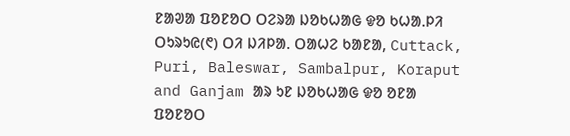ᱱᱟᱣᱟ ᱯᱚᱱᱚᱛ ᱛᱮᱨᱟ ᱡᱚᱠᱦᱟᱜ ᱫᱚ ᱠᱦᱟ.ᱞᱤ ᱛᱩᱨᱩᱭ(᱖) ᱛᱤ ᱡᱤᱞᱟ. ᱛᱟᱦᱮ ᱠᱟᱱᱟ, Cuttack, Puri, Baleswar, Sambalpur, Koraput and Ganjam ᱟᱨ ᱩᱱ ᱡᱚᱠᱦᱟᱜ ᱫᱚ ᱚᱱᱟ ᱯᱚᱱᱚᱛ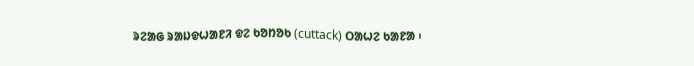ᱨᱮᱟᱜ ᱨᱟᱡᱫᱦᱟᱱᱤ ᱫᱮ ᱠᱚᱴᱚᱠ (cuttack) ᱛᱟᱦᱮ ᱠᱟᱱᱟ ᱾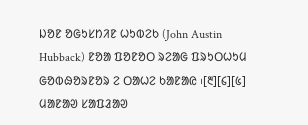ᱡᱚᱱ ᱚᱜᱩᱥᱴᱤᱱ ᱦᱩᱵᱮᱠ (John Austin Hubback) ᱱᱚᱟ ᱯᱚᱱᱚᱛ ᱨᱮᱟᱜ ᱯᱨᱩᱛᱦᱩᱢ ᱜᱚᱵᱷᱚᱨᱱᱚᱨ ᱮ ᱛᱟᱦᱮ ᱠᱟᱱᱟᱭ ᱾[᱓][᱔][᱕]
ᱢᱟᱱᱟᱣ ᱥᱟᱯᱲᱟᱣ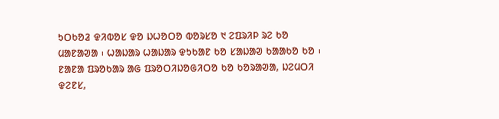ᱩᱛᱠᱚᱲ ᱫᱤᱵᱚᱥ ᱫᱚ ᱡᱦᱚᱛᱚ ᱵᱚᱨᱥᱚ ᱑ ᱮᱯᱨᱤᱞ ᱨᱮ ᱠᱚ ᱢᱟᱱᱟᱣᱟ ᱾ ᱦᱟᱡᱟᱨ ᱦᱟᱡᱟᱨ ᱫᱩᱠᱟᱱ ᱠᱚ ᱥᱟᱡᱟᱣ ᱠᱟᱟᱠᱚ ᱠᱚ ᱾ ᱱᱟᱱᱟ ᱯᱨᱚᱠᱟᱨ ᱟᱜ ᱯᱨᱚᱛᱤᱡᱚᱜᱤᱛᱚ ᱠᱚ ᱠᱚᱨᱟᱣᱟ, ᱡᱮᱢᱛᱤ ᱫᱮᱱᱥ,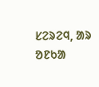ᱥᱮᱨᱮᱧ, ᱟᱨ ᱚᱱᱠᱟ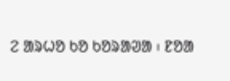ᱮ ᱟᱨᱦᱚ ᱠᱚ ᱠᱚᱨᱟᱣᱟ ᱾ ᱱᱚᱟ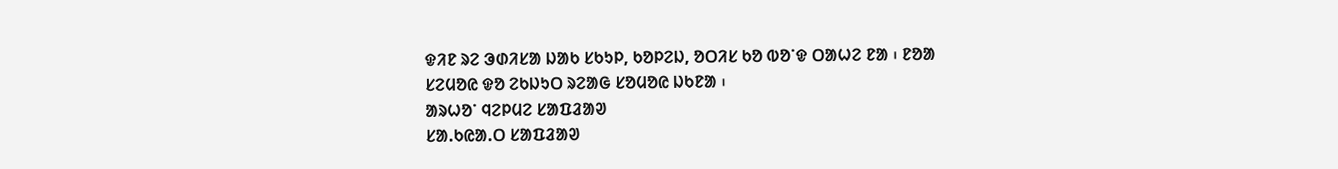ᱫᱤᱱ ᱨᱮ ᱳᱰᱤᱥᱟ ᱡᱟᱠ ᱥᱠᱩᱞ, ᱠᱚᱞᱮᱡ, ᱚᱛᱤᱥ ᱠᱚ ᱵᱚᱸᱫ ᱛᱟᱦᱮ ᱱᱟ ᱾ ᱱᱚᱟ ᱥᱮᱢᱚᱭ ᱫᱚ ᱮᱠᱡᱩᱛ ᱨᱮᱟᱜ ᱥᱚᱢᱚᱭ ᱡᱠᱱᱟ ᱾
ᱟᱨᱦᱚᱸ ᱧᱮᱞᱢᱮ ᱥᱟᱯᱲᱟᱣ
ᱥᱟ.ᱠᱭᱟ.ᱛ ᱥᱟᱯᱲᱟᱣ